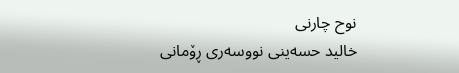نوح چارنی
خالید حسەینی نووسەری ڕۆمانی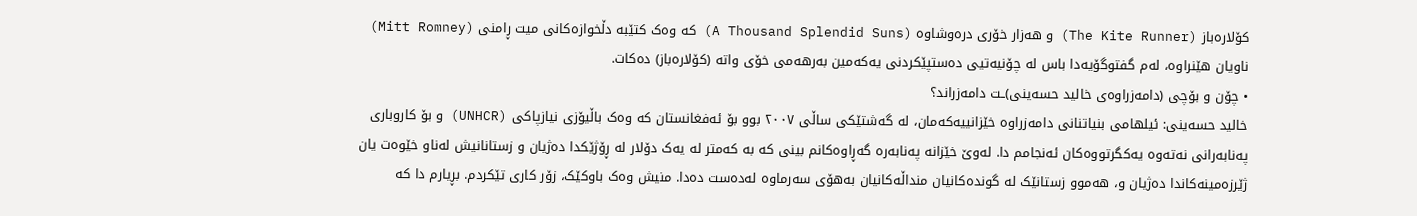کۆلارەباز (The Kite Runner) و هەزار خۆری درەوشاوە (A Thousand Splendid Suns) کە وەک کتێبە دڵخوازەکانی میت ڕامنی (Mitt Romney) ناویان هێنراوە، لەم گفتوگۆیەدا باس لە چۆنیەتیی دەستپێکردنی یەکەمین بەرهەمی خۆی واتە (کۆلارەباز) دەکات.
• چۆن و بۆچی (دامەزراوەی خالید حسەینی)ـت دامەزراند؟
خالید حسەینی: ئیلهامی بنیاتنانی دامەزراوە خێزانییەکەمان، لە گەشتێکی ساڵی ٢٠٠٧ بوو بۆ ئەفغانستان کە وەک باڵیۆزی نیازپاکی (UNHCR) و بۆ کاروباری پەنابەرانی نەتەوە یەکگرتووەکان ئەنجامم دا. لەوێ خێزانە پەنابەرە گەڕاوەکانم بینی کە بە کەمتر لە یەک دۆلار لە ڕۆژێکدا دەژیان و زستانانیش لەناو خێوەت یان ژێرزەمینەکاندا دەژیان و، هەموو زستانێک لە گوندەکانیان منداڵەکانیان بەهۆی سەرماوە لەدەست دەدا. منیش وەک باوکێک، زۆر کاری تێکردم. بڕیارم دا کە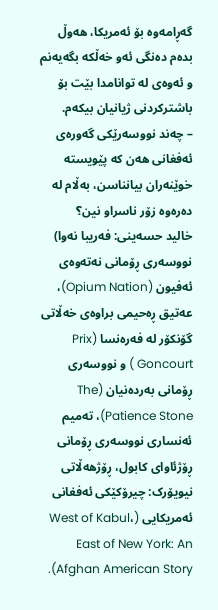گەڕامەوە بۆ ئەمریکا، هەوڵ بدەم دەنگی ئەو خەڵکە بگەیەنم و ئەوەی لە توانامدا بێت بۆ باشترکردنی ژیانیان بیکەم.
– چەند نووسەرێکی گەورەی ئەفغانی هەن کە پێویستە خوێنەران بیانناسن، بەڵام لە دەرەوە زۆر ناسراو نین؟
خالید حسەینی: فەریبا نەوا) نووسەری ڕۆمانی نەتەوەی ئەفیون (Opium Nation)، عەتیق ڕەحیمی براوەی خەڵاتی گۆنکۆر لە فەرەنسا (Prix Goncourt ) و نووسەری ڕۆمانی بەردەنیان (The Patience Stone)، تەمیم ئەنساری نووسەری ڕۆمانی ڕۆژئاوای کابول، ڕۆژهەڵاتی نیویۆرک: چیرۆکێکی ئەفغانی ئەمریکایی (West of Kabul، East of New York: An Afghan American Story).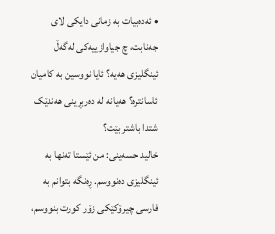• ئەدەبیات بە زمانی دایکی لای جەنابت، چ جیاوازییەکی لەگەڵ ئینگلیزی هەیە؟ ئایا نووسین بە کامیان ئاسانترە؟ هەیانە لە دەربڕینی هەندێک شتدا باشتر بێت؟
خالید حسەینی: من ئێستا تەنها بە ئینگلیزی دەنووسم. ڕەنگە بتوانم بە فارسی چیرۆکێکی زۆر کورت بنووسم،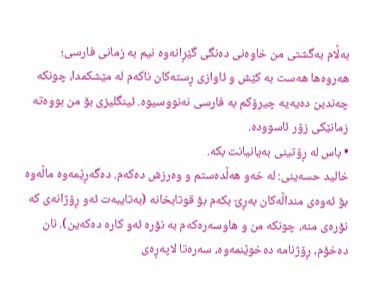بەڵام بەگشتی من خاوەنی دەنگی گێڕانەوە نیم بە زمانی فارسی؛ هەروەها هەست بە کێش و ئاوازی ڕستەکان ناکەم لە مێشکمدا، چونکە چەندین دەیەیە چیرۆکم بە فارسی نەنووسیوە. ئینگلیزی بۆ من بووەتە زمانێکی زۆر ئاسوودە.
• باس لە ڕۆتینی بەیانیانت بکە.
خالید حسەینی: لە خەو هەڵدەستم و وەرزش دەکەم. دەگەڕێمەوە ماڵەوە بۆ ئەوەی منداڵەکان بەڕێ بکەم بۆ قوتابخانە (بەتایبەت ئەو ڕۆژانەی کە نۆرەی منە، چونکە من و هاوسەرەکەم بە نۆرە ئەو کارە دەکەین). نان دەخۆم، ڕۆژنامە دەخوێنمەوە، سەرەتا لاپەڕەی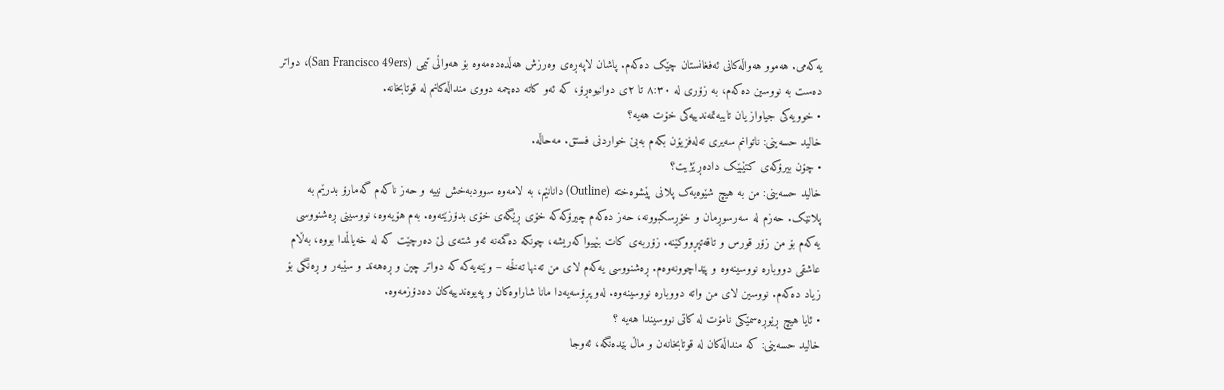یەکەمی. هەموو هەواڵەکانی ئەفغانستان چێک دەکەم. پاشان لاپەڕەی وەرزش هەڵدەدەمەوە بۆ هەواڵی تیمی (San Francisco 49ers)، دواتر دەست بە نووسین دەکەم، بە زۆری لە ٨:٣٠ تا ٢ی دوانیوەڕۆ، کە ئەو کاتە دەچمە دووی منداڵەکانم لە قوتابخانە.
• خوویەکی جیاواز یان تایبەتمەندییەکی خۆت هەیە؟
خالید حسەینی: ناتوانم سەیری تەلەفزیۆن بکەم بەبێ خواردنی فستق. مەحاڵە.
• چۆن بیرۆکەی کتێبێک دادەڕێژیت؟
خالید حسەینی: من بە هیچ شێوەیەک پلانی پێشوەختە (Outline) دانانێم، بە لامەوە سوودبەخش نییە و حەز ناکەم گەمارۆ بدرێم بە پلانێک. حەزم لە سەرسوڕمان و خۆڕسکبوونە، حەز دەکەم چیرۆکەکە خۆی ڕێگەی خۆی بدۆزێتەوە. بەم هۆیەوە، نووسینی ڕەشنووسی یەکەم بۆ من زۆر قورس و تاقەتپڕووکێنە. زۆربەی کات بێهیواکەریشە، چونکە دەگمەنە ئەو شتەی لێ دەرچێت کە لە خەیاڵمدا بووە، بەڵام عاشقی دووبارە نووسینەوە و پێداچوونەوەم. ڕەشنووسی یەکەم لای من تەنها تەڵخە – وێنەیەکە کە دواتر چین و ڕەهەند و سێبەر و ڕەنگی بۆ زیاد دەکەم. نووسین لای من واتە دووبارە نووسینەوە. لەو پڕۆسەیەدا مانا شاراوەکان و پەیوەندییەکان دەدۆزمەوە.
• ئایا هیچ ڕێوڕەسمێکی نامۆت لە کاتی نووسیندا هەیە ؟
خالید حسەینی: کە منداڵەکان لە قوتابخانەن و ماڵ بێدەنگە، ئەوجا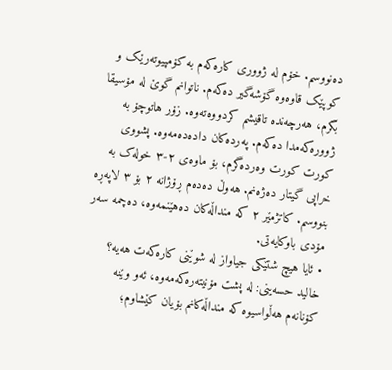دەنووسم. خۆم لە ژووری کارەکەم بە کۆمپیوتەرێک و کوپێک قاوەوە گۆشەگیر دەکەم. ناتوانم گوێ لە مۆسیقا بگرم، هەرچەندە تاقیشم کردووەتەوە. زۆر هاتوچۆ بە ژوورەکەمدا دەکەم. پەردەکان دادەدەمەوە. پشووی کورت کورت وەردەگرم، بۆ ماوەی ٢-٣ خولەک بە خراپی گیتار دەژەنم. هەوڵ دەدەم ڕۆژانە ٢ بۆ ٣ لاپەڕە بنووسم. کاتژمێر ٢ کە منداڵەکان دەهێنمەوە، دەچمە سەر مۆدی باوکایەتی.
• ئایا هیچ شتێکی جیاواز لە شوێنی کارەکەت هەیە؟
خالید حسەینی: لە پشت مۆنیتەرەکەمەوە، ئەو وێنە کۆنانەم هەڵواسیوە کە منداڵەکانم بۆیان کێشاوم؛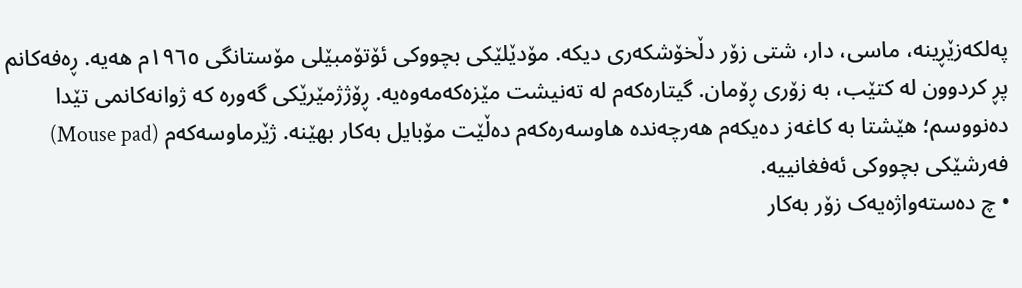پەلکەزێڕینە، ماسی، دار، شتی زۆر دڵخۆشکەری دیکە. مۆدێلێکی بچووکی ئۆتۆمبێلی مۆستانگی ١٩٦٥م هەیە. ڕەفەکانم پڕ کردوون لە کتێب، بە زۆری ڕۆمان. گیتارەکەم لە تەنیشت مێزەکەمەوەیە. ڕۆژژمێرێکی گەورە کە ژوانەکانمی تێدا دەنووسم؛ هێشتا بە کاغەز دەیکەم هەرچەندە هاوسەرەکەم دەڵێت مۆبایل بەکار بهێنە. ژێرماوسەکەم (Mouse pad) فەرشێکی بچووکی ئەفغانییە.
• چ دەستەواژەیەک زۆر بەکار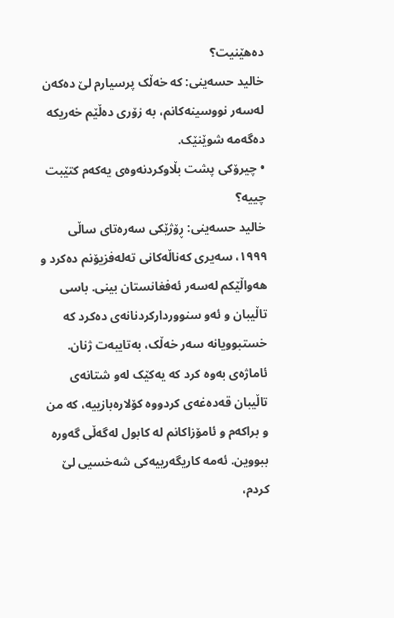دەهێنیت؟
خالید حسەینی: کە خەڵک پرسیارم لێ دەکەن لەسەر نووسینەکانم، بە زۆری دەڵێم خەریکە دەگەمە شوێنێک.
• چیرۆکی پشت بڵاوکردنەوەی یەکەم کتێبت چییە؟
خالید حسەینی: ڕۆژێکی سەرەتای ساڵی ١٩٩٩، سەیری کەناڵەکانی تەلەفزیۆنم دەکرد و هەواڵێکم لەسەر ئەفغانستان بینی. باسی تاڵیبان و ئەو سنووردارکردنانەی دەکرد کە خستبوویانە سەر خەڵک، بەتایبەت ژنان. ئاماژەی بەوە کرد کە یەکێک لەو شتانەی تاڵیبان قەدەغەی کردووە کۆلارەبازییە، کە من و براکەم و ئامۆزاکانم لە کابول لەگەڵی گەورە ببووین. ئەمە کاریگەرییەکی شەخسیی لێ کردم،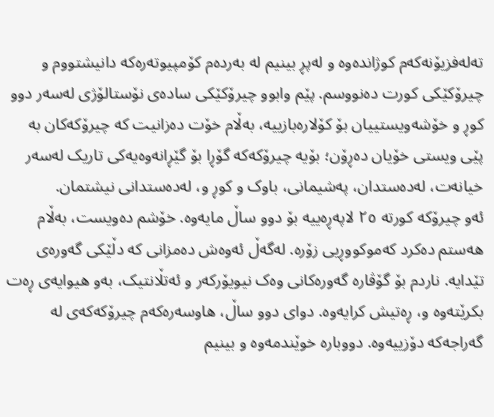تەلەفزیۆنەکەم کوژاندەوە و لەپڕ بینیم لە بەردەم کۆمپیوتەرەکە دانیشتووم و چیرۆکێکی کورت دەنووسم. پێم وابوو چیرۆکێکی سادەی نۆستالۆژی لەسەر دوو کوڕ و خۆشەویستییان بۆ کۆلارەبازییە، بەڵام خۆت دەزانیت کە چیرۆکەکان بە پێی ویستی خۆیان دەڕۆن؛ بۆیە چیرۆکەکە گۆڕا بۆ گێڕانەوەیەکی تاریک لەسەر خیانەت، لەدەستدان، پەشیمانی، باوک و کوڕ و، لەدەستدانی نیشتمان.
ئەو چیرۆکە کورتە ٢٥ لاپەڕەییە بۆ دوو ساڵ مایەوە. خۆشم دەویست، بەڵام هەستم دەکرد کەموکووڕیی زۆرە. لەگەڵ ئەوەش دەمزانی کە دڵێکی گەورەی تێدایە. ناردم بۆ گۆڤارە گەورەکانی وەک نیویۆرکەر و ئەتڵانتیک، بەو هیوایەی ڕەت بکرێتەوە و، ڕەتیش کرایەوە. دوای دوو ساڵ، هاوسەرەکەم چیرۆکەکەی لە گەراجەکە دۆزییەوە. دووبارە خوێندمەوە و بینیم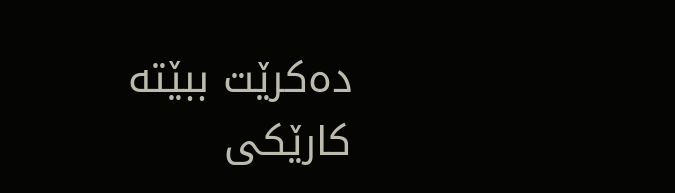دەکرێت ببێتە کارێکی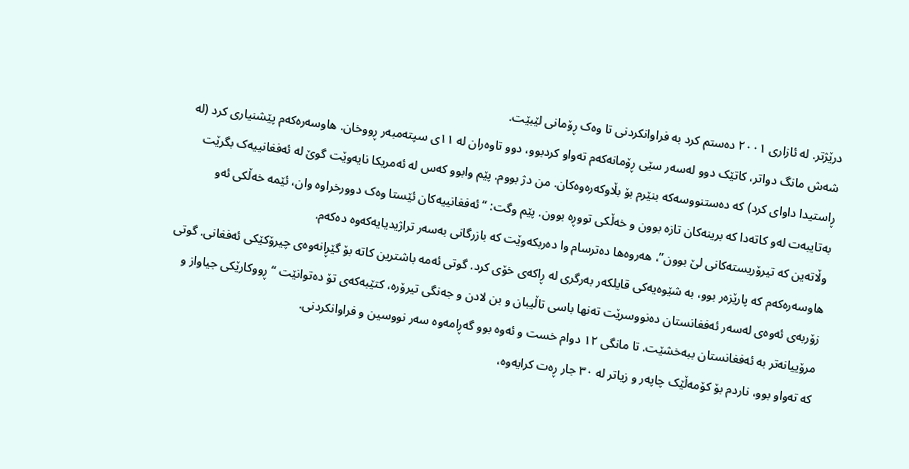درێژتر. لە ئازاری ٢٠٠١ دەستم کرد بە فراوانکردنی تا وەک ڕۆمانی لێبێت.
شەش مانگ دواتر، کاتێک دوو لەسەر سێی ڕۆمانەکەم تەواو کردبوو، دوو تاوەران لە ١١ی سپتەمبەر ڕووخان. هاوسەرەکەم پێشنیاری کرد (لە ڕاستیدا داوای کرد) کە دەستنووسەکە بنێرم بۆ بڵاوکەرەوەکان. من دژ بووم. پێم وابوو کەس لە ئەمریکا نایەوێت گوێ لە ئەفغانییەک بگرێت بەتایبەت لەو کاتەدا کە برینەکان تازە بوون و خەڵکی تووڕە بوون. پێم وگت: “ئەفغانییەکان ئێستا وەک دوورخراوە وان، ئێمە خەڵکی ئەو وڵاتەین کە تیرۆریستەکانی لێ بوون”، هەروەها دەترسام وا دەربکەوێت کە بازرگانی بەسەر تراژیدیایەکەوە دەکەم.
هاوسەرەکەم کە پارێزەر بوو، بە شێوەیەکی قایلکەر بەرگری لە ڕاکەی خۆی کرد. گوتی ئەمە باشترین کاتە بۆ گێڕانەوەی چیرۆکێکی ئەفغانی. گوتی زۆربەی ئەوەی لەسەر ئەفغانستان دەنووسرێت تەنها باسی تاڵیبان و بن لادن و جەنگی تیرۆرە، کتێبەکەی تۆ دەتوانێت “ڕووکارێکی جیاواز و مرۆییانەتر بە ئەفغانستان ببەخشێت. تا مانگی ١٢ دوام خست و ئەوە بوو گەڕامەوە سەر نووسین و فراوانکردنی.
کە تەواو بوو، ناردم بۆ کۆمەڵێک چاپەر و زیاتر لە ٣٠ جار ڕەت کرایەوە،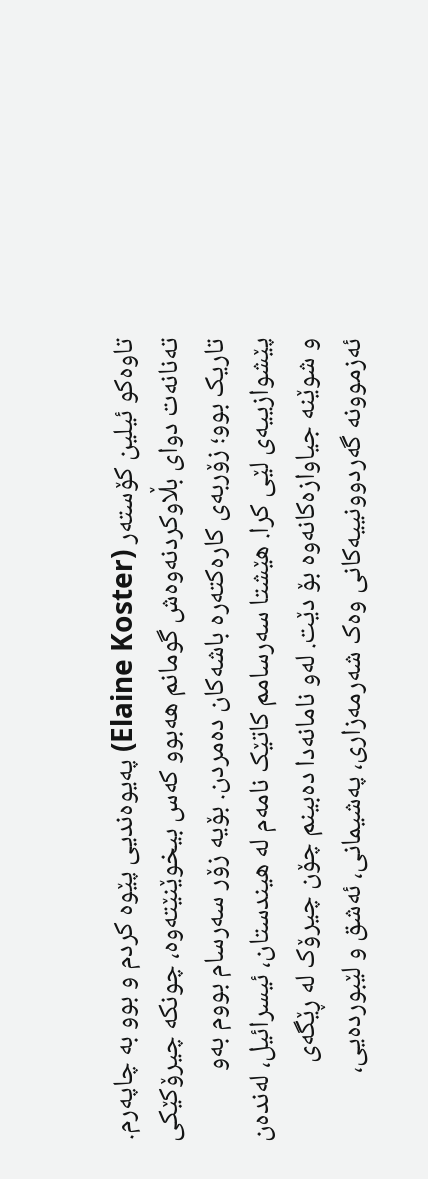تاوەکو ئیلین کۆستەر (Elaine Koster) پەیوەندیی پێوە کردم و بوو بە چاپەرم. تەنانەت دوای بڵاوکردنەوەش گومانم هەبوو کەس بیخوێنێتەوە، چونکە چیرۆکێکی تاریک بوو؛ زۆربەی کارەکتەرە باشەکان دەمردن. بۆیە زۆر سەرسام بووم بەو پێشوازییەی لێی کرا. هێشتا سەرسامم کاتێک نامەم لە هیندستان، ئیسرائیل، لەندەن و شوێنە جیاوازەکانەوە بۆ دێت. لەو نامانەدا دەبینم چۆن چیرۆک لە ڕێگەی ئەزموونە گەردوونییەکانی وەک شەرمەزاری، پەشیمانی، ئەشق و لێبوردەیی،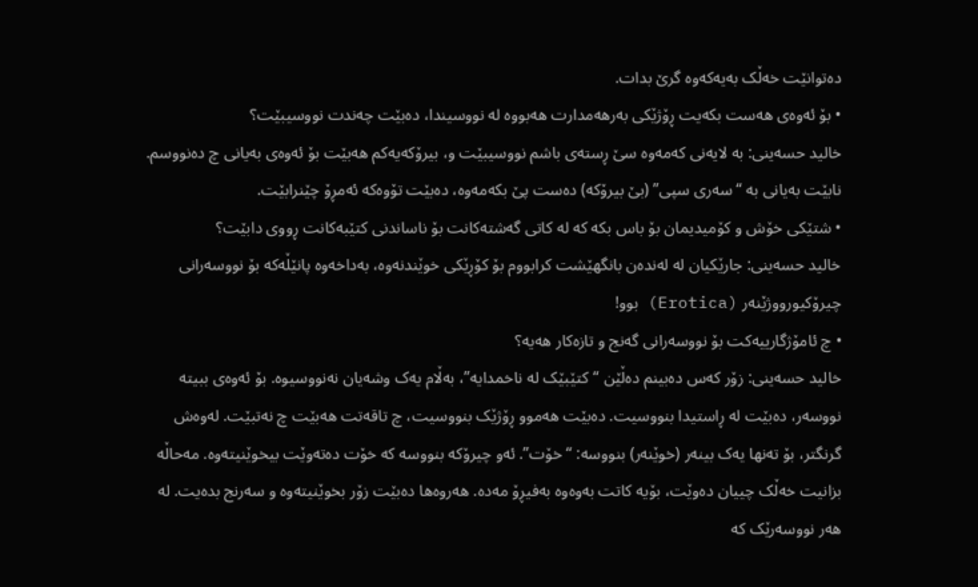دەتوانێت خەڵک بەیەکەوە گرێ بدات.
• بۆ ئەوەی هەست بکەیت ڕۆژێکی بەرهەمدارت هەبووە لە نووسیندا، دەبێت چەندت نووسیبێت؟
خالید حسەینی: بە لایەنی کەمەوە سێ ڕستەی باشم نووسیبێت و، بیرۆکەیەکم هەبێت بۆ ئەوەی بەیانی چ دەنووسم. نابێت بەیانی بە “سەری سپی” (بێ بیرۆکە) دەست پێ بکەمەوە، دەبێت تۆوەکە ئەمڕۆ چێنرابێت.
• شتێکی خۆش و کۆمیدیمان بۆ باس بکە کە لە کاتی گەشتەکانت بۆ ناساندنی کتێبەکانت ڕووی دابێت؟
خالید حسەینی: جارێکیان لە لەندەن بانگهێشت کرابووم بۆ کۆڕێکی خوێندنەوە، بەداخەوە پانێڵەکە بۆ نووسەرانی چیرۆکیورووژێنەر (Erotica) بوو!
• چ ئامۆژگارییەکت بۆ نووسەرانی گەنج و تازەکار هەیە؟
خالید حسەینی: زۆر کەس دەبینم دەڵێن “کتێبێک لە ناخمدایە”، بەڵام یەک وشەیان نەنووسیوە. بۆ ئەوەی ببیتە نووسەر، دەبێت لە ڕاستیدا بنووسیت. دەبێت هەموو ڕۆژێک بنووسیت، چ تاقەتت هەبێت چ نەتبێت. لەوەش گرنگتر، بۆ تەنها یەک بینەر (خوێنەر) بنووسە: “خۆت”. ئەو چیرۆکە بنووسە کە خۆت دەتەوێت بیخوێنیتەوە. مەحاڵە بزانیت خەڵک چییان دەوێت، بۆیە کاتت بەوەوە بەفیڕۆ مەدە. هەروەها دەبێت زۆر بخوێنیتەوە و سەرنج بدەیت. لە هەر نووسەرێک کە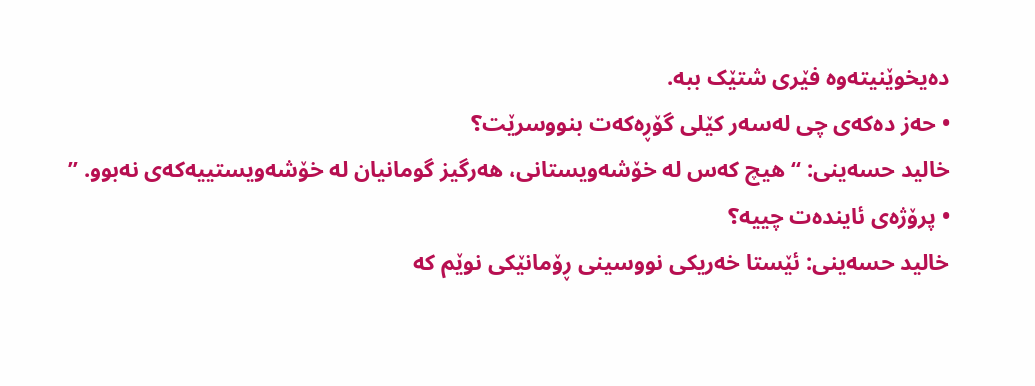دەیخوێنیتەوە فێری شتێک ببە.
• حەز دەکەی چی لەسەر کێلی گۆڕەکەت بنووسرێت؟
خالید حسەینی: “هیچ کەس لە خۆشەویستانی، هەرگیز گومانیان لە خۆشەویستییەکەی نەبوو. ”
• پرۆژەی ئایندەت چییە؟
خالید حسەینی: ئێستا خەریکی نووسینی ڕۆمانێکی نوێم کە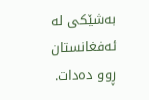بەشێکی لە ئەفغانستان ڕوو دەدات.